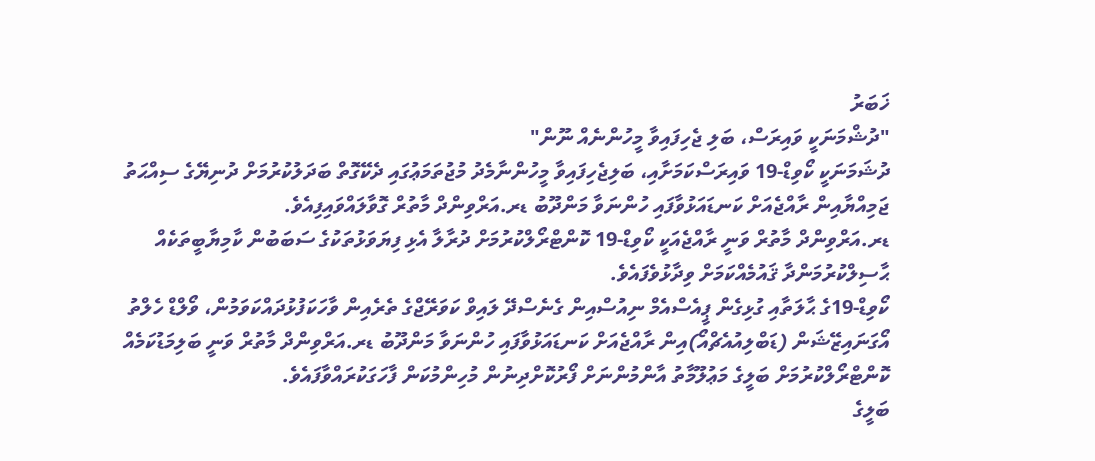ޚަބަރު
"ދުޝްމަނަކީ ވައިރަސް، ބަލި ޖެހިފައިވާ މީހުންނެއް ނޫން"
ދުޝަމަނަކީ ކޯވިޑް-19 ވައިރަސްކަމަށާއި، ބަލިޖެހިފައިވާ މީހުންނާމެދު މުޖުތަމަޢުގައި ދެކޭގޮތް ބަދަލުކުރުމަށް ދުނިޔޭގެ ސިއްޙަތު ޖަމިއްޔާއިން ރާއްޖެއަށް ކަނޑައަޅުވާފައި ހުންނަވާ މަންދޫބު ޑރ.އަރްވިންދް މާތުރް ގޮވާލައްވައިފިއެވެ.
ޑރ.އަރްވިންދް މާތުރް ވަނީ ރާއްޖެއަކީ ކޯވިޑް-19 ކޮންޓްރޯލްކުރުމަށް ދުރާލާ އެޅި ފިޔަވަޅުތަކުގެ ސަބަބުން ކާމިޔާބީތަކެއް ޙާސިލްކުރުމަންދާ ޤައުމެއްކަމަށް ވިދާޅުވެފައެވެ.
ކޯވިޑް-19ގެ ޙާލަތާއި ގުޅިގެން ޕީއެސްއެމް ނިއުސްއިން ގެނެސްދޭ ލައިވް ކަވަރޭޖްގެ ތެރެއިން ވާހަކަފުޅުދައްކަވަމުން، ވޯލްޑް ހެލްތު އޯގަނައިޒޭޝަން (ޑަބްލިއުއެޗްއޯ)އިން ރާއްޖެއަށް ކަނޑައަޅުވާފައި ހުންނަވާ މަންދޫބު ޑރ.އަރްވިންދް މާތުރް ވަނީ ބަލިމަޑުކަމެއް ކޮންޓްރޯލްކުރުމަށް ބަލީގެ މަޢުލޫމާތު އާންމުންނަށް ފޯރުކޮށްދިނުން މުހިންމުކަން ފާހަގަކުރައްވާފައެވެ.
ބަލީގެ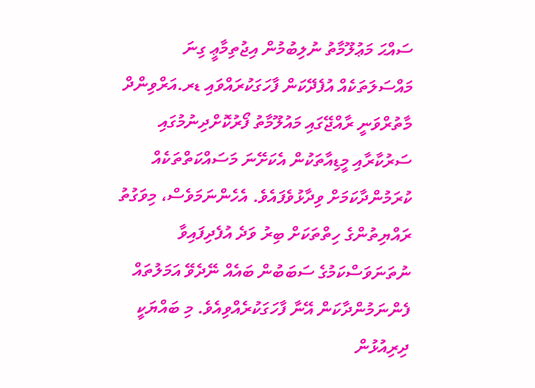ސައްޙަ މަޢުލޫމާތު ނުލިބުމުން އިޖުތިމާޢީ ގިނަ މައްސަލަތަކެއް އުފެދޭކަން ފާހަގަކުރައްވައި ޑރ.އަރްވިންދް މާތުރްވަނީ ރާއްޖޭގައި މައުލޫމާތު ފޯރުކޮށްދިނުމުގައި ސަރުކާރާއި މީޑިއާތަކުން އެކަށޭނަ މަސައްކަތްތަކެއް ކުރަމުންދާކަމަށް ވިދާޅުވެފައެވެ. އެހެންނަމަވެސް، މިވަގުތު ރައްޔިތުންގެ ހިތްތަކަށް ބިރު ވަދެ އުފެދިފައިވާ ނުތަނަވަސްކަމުގެ ސަބަބުން ބައެއް ނޭދެވޭ އަމަލުތައް ފެންނަމުންދާކަން އޭނާ ފާހަގަކުރެއްވިއެވެ. މި ބައްޔަކީ ދިރިއުޅުން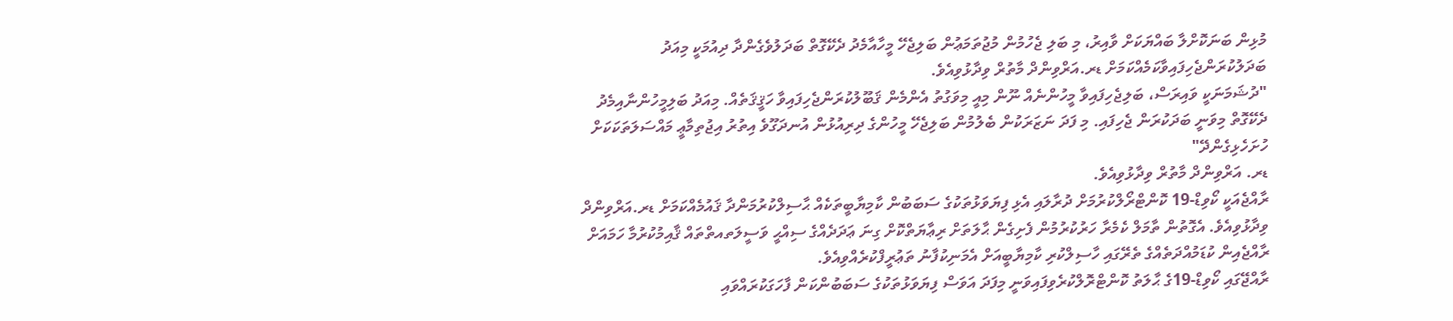މުޅިން ބަނަކޮށްލާ ބައްޔަކަށް ވާއިރު، މި ބަލި ޖެހުމުން މުޖުތަމަޢުން ބަލިޖެހޭ މީހާއާމެދު ދެކޭގޮތް ބަދަލުވެގެންދާ ދިއުމަކީ މިއަދު ބަދަލުކުރަންޖެހިފައިވާކަމެއްކަމަށް ޑރ.އަރްވިންދް މާތުރް ވިދާޅުވިއެވެ.
"ދުޝަމަނަކީ ވައިރަސް، ބަލިޖެހިފައިވާ މީހުންނެއް ނޫން މިއީ މިވަގުތު އެންމެން ޤަބޫލުކުރަންޖެހިފައިވާ ހަޤީޤަތެއް. މިއަދު ބަލިމީހުންނާއިމެދު ދެކޭގޮތް މިވަނީ ބަދަކުރަން ޖެހިފައި. މި ފަދަ ނަޒަރަކުން ބެލުމުން ބަލިޖެހޭ މީހުންގެ ދިރިއުޅުން އުނދަގޫވެ އިތުރު އިޖުތިމާޢީ މައްސަލަތަކަކަށް ހުށަހެޅިގެންދޭ"
ޑރ. އަރްވިންދް މާތުރް ވިދާޅުވިއެވެ.
ރާއްޖެއަކީ ކޯވިޑް-19 ކޮންޓްރޯލްކުރުމަށް ދުރާލައި އެޅި ފިޔަވަޅުތަކުގެ ސަބަބުން ކާމިޔާބީތަކެއް ޙާސިލްކުރުމަންދާ ޤައުމެއްކަމަށް ޑރ.އަރްވިންދް ވިދާޅުވިއެވެ. އެގޮތުން ތާމަލް ކެމެރާ ހަރުކުރުމުން ފެށިގެން ޙާލަތަށް ރިޢާޔަތްކޮށް ގިނަ ޢަދަދެއްގެ ސިއްޙީ ވަސީލަތއތްތައް ޤާއިމުކުރުމާ ހަމައަށް ރާއްޖެއިން ކުޑަމުއްދަތެއްގެ ތެރޭގައި ހާސިލްކުރި ކާމިޔާބީއަށް އެމަނިކުފާނު ތަޢުރީފްކުރެއްވިއެވެ.
ރާއްޖޭގައި ކޯވިޑް-19ގެ ޙާލަތު ކޮންޓްރޮލްކުރެވިފައިވަނީ މިފަދަ އަވަސް ފިޔަވަޅުތަކުގެ ސަބަބުންކަން ފާހަގަކުރައްވައި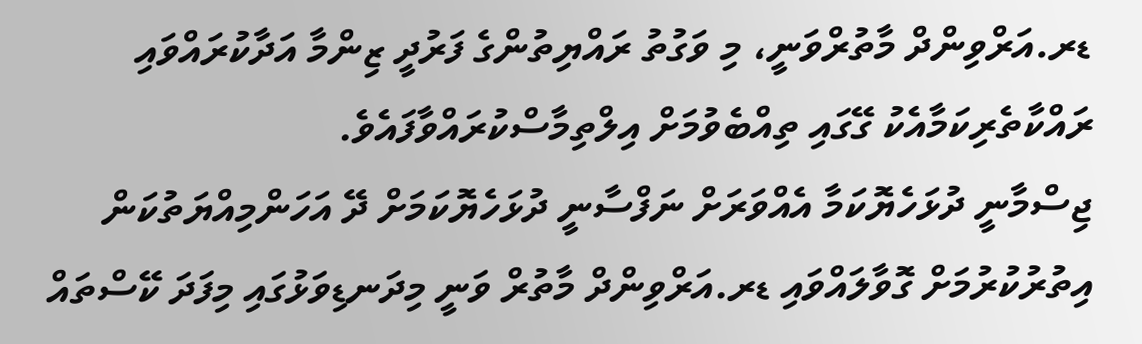ޑރ.އަރްވިންދް މާތުރްވަނީ، މި ވަގުތު ރައްޔިތުންގެ ފަރުދީ ޒިންމާ އަދާކުރައްވައި ރައްކާތެރިކަމާއެކު ގޭގައި ތިއްބެވުމަށް އިލްތިމާސްކުރައްވާފައެވެ.
ޖިސްމާނީ ދުޅަހެޔޮކަމާ އެއްވަރަށް ނަފްސާނީ ދުޅަހެޔޮކަމަށް ދޭ އަހަންމިއްޔަތުކަން އިތުރުކުރުމަށް ގޮވާލައްވައި ޑރ.އަރްވިންދް މާތުރް ވަނީ މިދަނޑިވަޅުގައި މިފަދަ ކޭސްތައް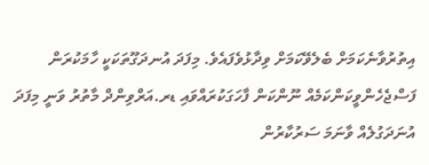އިތުރުވާނެކަމަށް ބެލެވޭކަމަށް ވިދާޅުވެފައެވެ. މިފަދަ އުނދަގޫތަކަކީ ހާމަކުރަން ފަސްޖެހެންވީކަންކަމެއް ނޫންކަން ފާހަގަކުރައްވައި ޑރ.އަރްވިންދް މާތުރު ވަނީ މިފަދަ އުނަދަގުލެއް ވާނަމަ ސަރުކާރުން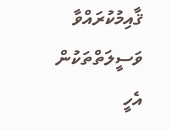ޤާއިމުކުރައްވާ ވަސީލަތްތަކުން އެހީ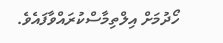ހޯދުމަށް އިލްތިމާސްކުރައްވާފައެވެ.